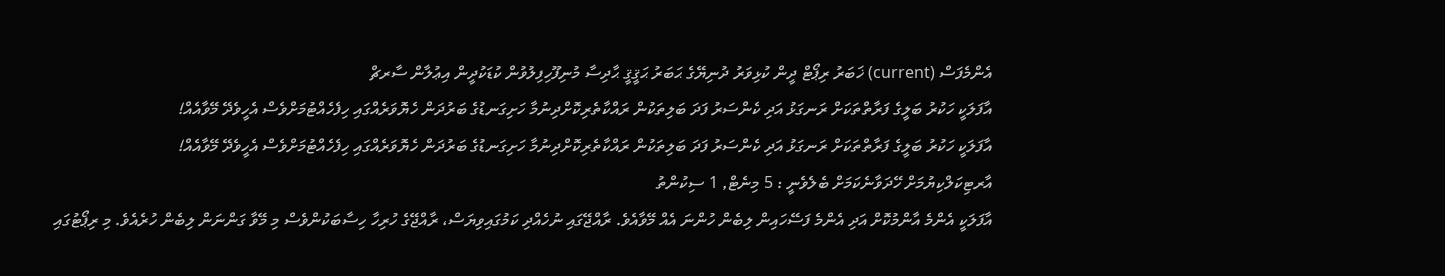އެންމެފަސް (current) ޚަބަރު ރިޕޯޓް ދީން ކުޅިވަރު ދުނިޔޭގެ ޙަބަރު ޙަޤީޤީ ޙާދިސާ މުނިފޫހިފިލުވުން ކުޑަކުދީން އިޢުލާން ސާރޗް
އާފަލަކީ ހަކުރު ބަލީގެ ފަރާތްތަކަށް ރަނގަޅު އަދި ކެންސަރު ފަދަ ބަލިތަކުން ރައްކާތެރިކޮށްދިނުމާ ހަށިގަނޑުގެ ބަރުދަން ހެޔޮވަރެއްގައި ހިފެހެއްޓުމަށްވެސް އެހީވެދޭ މޭވާއެއް!
އާފަލަކީ ހަކުރު ބަލީގެ ފަރާތްތަކަށް ރަނގަޅު އަދި ކެންސަރު ފަދަ ބަލިތަކުން ރައްކާތެރިކޮށްދިނުމާ ހަށިގަނޑުގެ ބަރުދަން ހެޔޮވަރެއްގައި ހިފެހެއްޓުމަށްވެސް އެހީވެދޭ މޭވާއެއް!
އާރޓިކަލްކިޔުމަށް ހޭދަވާނެކަމަށް ބެލެވެނީ : 5 މިނެޓް, 1 ސިކުންތު
އާފަލަކީ އެންމެ އާންމުކޮށް އަދި އެންމެ ފަސޭހައިން ލިބެން ހުންނަ އެއް މޭވާއެވެ. ރާއްޖޭގައި ނުހެއްދި ކަމުގައިވިޔަސް، ރާއްޖޭގެ ހުރިހާ ހިސާބަކުންވެސް މި މޭވާ ގަންނަން ލިބެން ހުރެއެވެ. މި ރިޕޯޓުގައި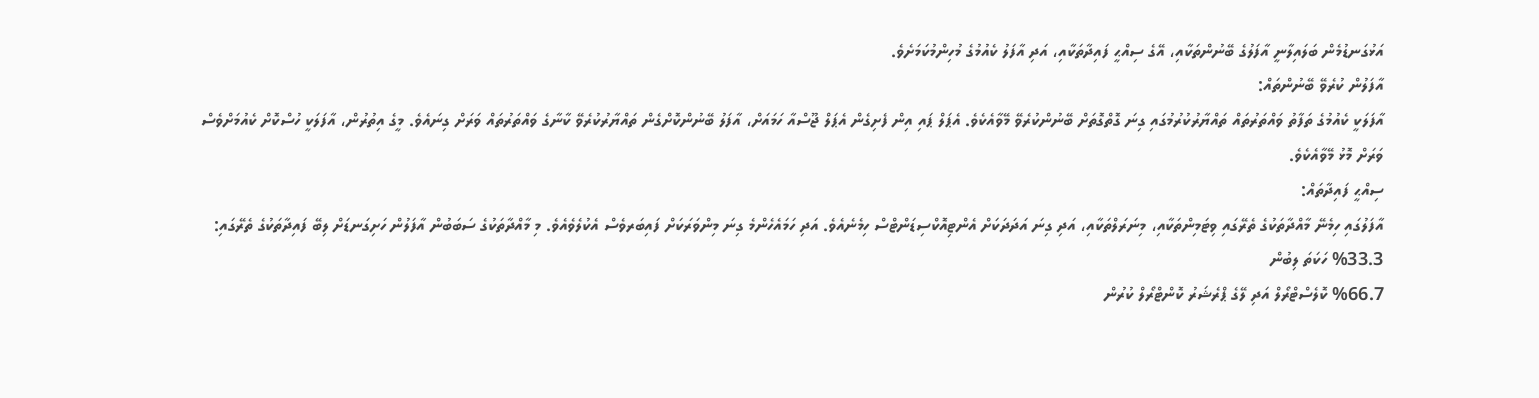އަޅުގަނޑުމެން ބަލައިލާނީ އާފަލުގެ ބޭނުންތަކާއި، އޭގެ ސިއްޙީ ފައިދާތަކާއި، އަދި އާފަލު ކެއުމުގެ މުހިންމުކަމަށެވެ.
އާފަލުން ކުރެވޭ ބޭނުންތައް:
އާފަލަކީ ކެއުމުގެ ތަފާތު ވައްތަރުތައް ތައްޔާރުކުރުމުގައި ގިނަ ގޮތްގޮތަށް ބޭނުންކުރެވޭ މޭވާއެކެވެ. އެޕަލް ޕައި އިން ފެށިގެން އެޕަލް ޖޫސްއާ ހަމައަށް، އާފަލު ބޭނުންކޮށްގެން ތައްޔާރުކުރެވޭ ކާނާގެ ވައްތަރުތައް ވަރަށް ގިނައެވެ. މީގެ އިތުރުން، އާފަލަކީ ހުސްކޮށް ކެއުމަށްވެސް ވަރަށް މޮޅު މޭވާއެކެވެ.
ސިއްޙީ ފައިދާތައް:
އާފަލުގައި ހިމެނޭ މާއްދާތަކުގެ ތެރޭގައި ވިޓަމިންތަކާއި، މިނަރަލްތަކާއި، އަދި ގިނަ އަދަދަކަށް އެންޓިއޮކްސިޑަންޓްސް ހިމެނެއެވެ. އަދި ހަމައެހެންމެ ގިނަ މިންވަރަކަށް ފައިބަރވެސް އެކުލެވެއެވެ. މި މާއްދާތަކުގެ ސަބަބުން އާފަލުން ހަށިގަނޑަށް ލިބޭ ފައިދާތަކުގެ ތެރޭގައި:
%33.3 ހަކަތަ ލިބުން
%66.7 ކޮލެސްޓްރޯލް އަދި ލޭގެ ޕްރެޝަރު ކޮންޓްރޯލް ކުރުން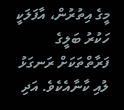މީގެ އިތުރުން، އާފަލަކީ ހަކުރު ބަލީގެ ފަރާތްތަކަށް ރަނގަޅު ލުއި ކާނާއެކެވެ. އަދި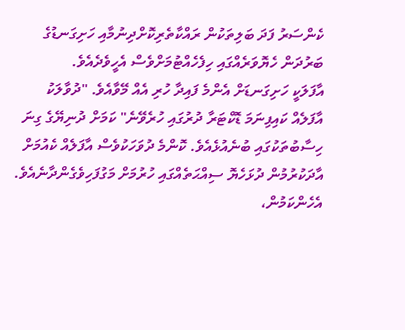ކެންސަރު ފަދަ ބަލިތަކުން ރައްކާތެރިކޮށްދިނުމާއި ހަށިގަނޑުގެ ބަރުދަން ހެޔޮވަރެއްގައި ހިފެހެއްޓުމަށްވެސް އެހީވެދެއެވެ.
އާފަލަކީ ހަށިގަނޑަށް އެންމެ ފައިދާ ހުރި އެއް މޭވާއެވެ. "ދުވާލަކު އާފަލެއް ކައިފިނަމަ ޑޮކްޓަރާ ދުރުގައި ހުރެވޭނެ" ކަމަށް ދުނިޔޭގެ ގިނަ ހިސާބުތަކުގައި ބުނެއުޅެއެވެ. ކޮންމެ ދުވަހަކުވެސް އާފަލެއް ކެއުމަށް އާދަކުރުމުން ދުޅަހެޔޮ ސިއްޙަތެއްގައި ހުރުމަށް މަގުފަހިވެގެންދާނެއެވެ. އެހެންކަމުން،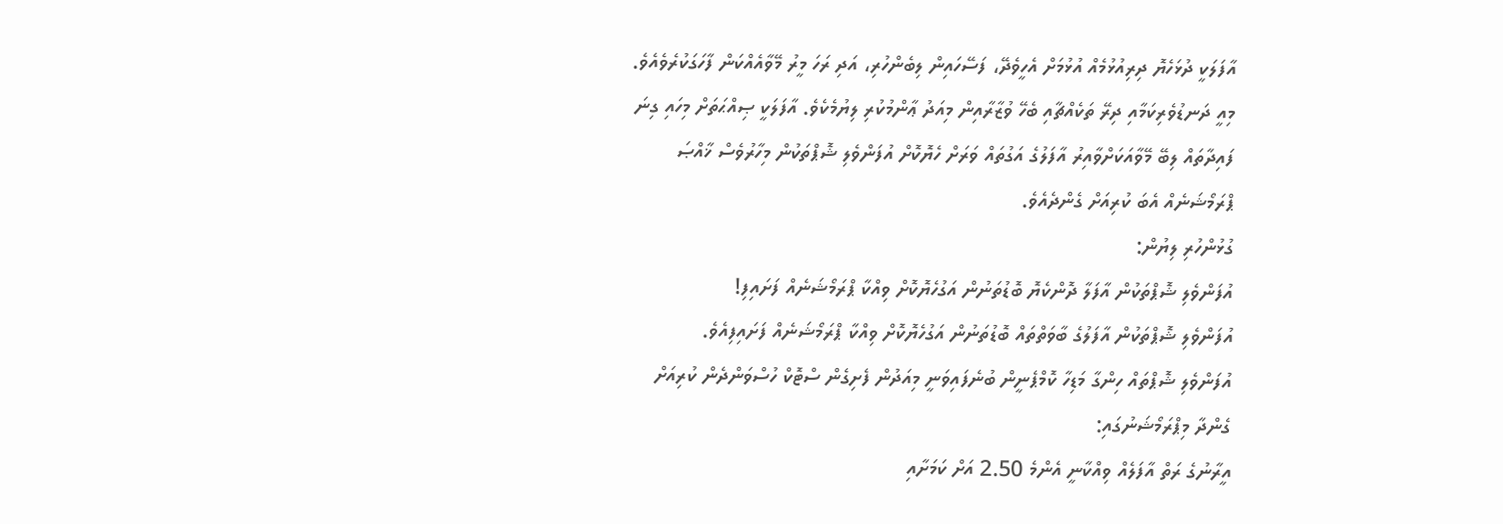އާފަލަކީ ދުޅަހެޔޮ ދިރިއުޅުމެއް އުޅުމަށް އެހީވެދޭ، ފަސޭހައިން ލިބެންހުރި، އަދި ރަހަ މީރު މޭވާއެއްކަން ފާހަގަކުރެވެއެވެ.
މިއީ ދަނޑުވެރިކަމާއި ދިރޭ ތަކެއްޗާއި ބެހޭ ވުޒާރާއިން މިއަދު ޢާންމުކުރި ލިޔުމެކެވެ. އާފަލަކީ ޞިއްޙަތަށް މިހައި ގިނަ ފައިދާތައް ލިބޭ މޭވާއަކަށްވާއިރު އާފަލުގެ އަގުތައް ވަރަށް ހެޔޮކޮށް އުފަންވެލި ޝޮޕްތަކުން މިހާރުވެސް ޚާއްޞަ ޕްރަމޯޝަނެއް އެބަ ކުރިއަށް ގެންދެއެވެ.
ގުޅުންހުރި ލިޔުން:
އުފަންވެލި ޝޮޕްތަކުން އާފަލާ ދޮންކެޔޮ ބޮޑުތަނުން އަގުހެޔޮކޮށް ވިއްކާ ޕްރަމޯޝަނެއް ފަށައިފި!
އުފަންވެލި ޝޮޕްތަކުން އާފަލުގެ ބާވަތްތައް ބޮޑުތަނުން އަގުހެޔޮކޮށް ވިއްކާ ޕްރަމޯޝަނެއް ފަށައިފިއެވެ.
އުފަންވެލި ޝޮޕްތައް ހިންގާ މަޑިހާ ކޮމްޕެނީން ބުނެފައިވަނީ މިއަދުން ފެށިގެން ސްޓޮކް ހުސްވަންދެން ކުރިއަށް ގެންދާ މިޕްރަމޯޝަނުގައި:
އީރާނުގެ ރަތް އާފަލެއް ވިއްކާނީ އެންމެ 2.50 އަށް ކަމަށާއި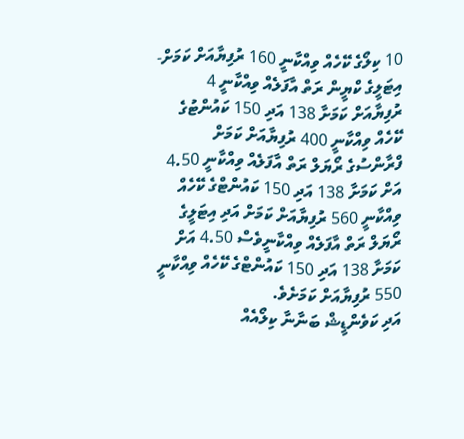10 ކިލޯގެ ކޭހެއް ވިއްކާނީ 160 ރުފިޔާއަށް ކަމަށް-
އިޓަލީގެ ކްޔީން ރަތް އާފަލެއް ވިއްކާނީ 4 ރުފިޔާއަށް ކަމަށާ 138 އަދި 150 ކައުންޓުގެ ކޭހެއް ވިއްކާނީ 400 ރުފިޔާއަށް ކަމަށް
ފްރާންސުގެ ރޯޔަލް ރަތް އާފަލެއް ވިއްކާނީ 4.50 އަށް ކަމަށާ 138 އަދި 150 ކައުންޓްގެ ކޭހެއް ވިއްކާނީ 560 ރުފިޔާއަށް ކަމަށް އަދި އިޓަލީގެ ރޯޔަލް ރަތް އާފަލެއް ވިއްކާނީވެސް 4.50 އަށް ކަމަށާ 138 އަދި 150 ކައުންޓްގެ ކޭހެއް ވިއްކާނީ 550 ރުފިޔާއަށް ކަމަށެވެ.
އަދި ކަވެންޑީޝް ބަނާނާ ކިލޯއެއް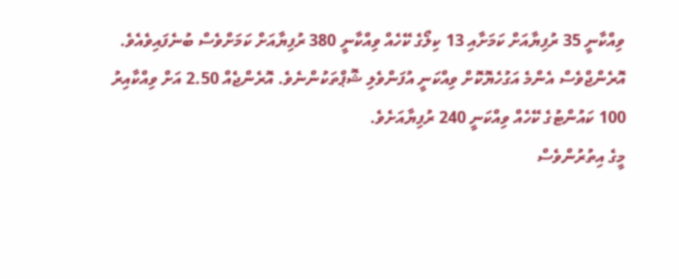ވިއްކާނީ 35 ރުފިޔާއަށް ކަމަށާއި 13 ކިލޯގެ ކޭހެއް ވިއްކާނީ 380 ރުފިޔާއަށް ކަމަށްވެސް ބުނެފައިވެއެވެ.
އޮރެންޖްވެސް އެންމެ އަގުހެޔޮކޮށް ވިއްކަނީ އުފަންވެލި ޝޮޕްތަކުންނެވެ. އޮރެންޖެއް 2.50 އަށް ވިއްކާއިރު 100 ކައުންޓުގެ ކޭހެއް ވިއްކަނީ 240 ރުފިޔާއަށެވެ.
މީގެ އިތުރުންވެސް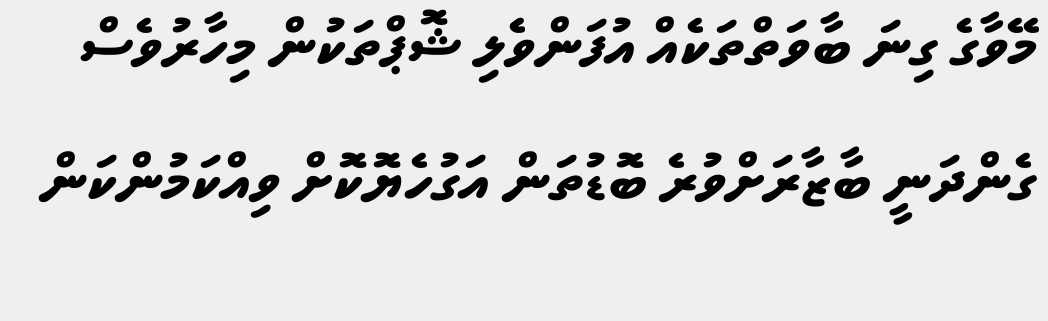މޭވާގެ ގިނަ ބާވަތްތަކެއް އުފަންވެލި ޝޮޕްތަކުން މިހާރުވެސް ގެންދަނީ ބާޒާރަށްވުރެ ބޮޑުތަން އަގުހެޔޮކޮށް ވިއްކަމުންކަން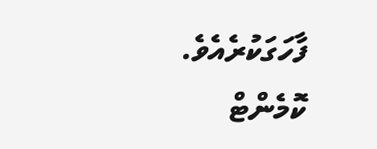ފާހަގަކުރެއެވެ.
ކޮމެންޓް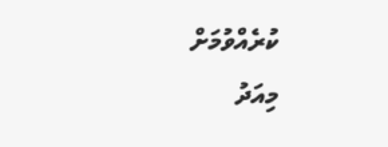ކުރެއްވުމަށް
މިއަދު